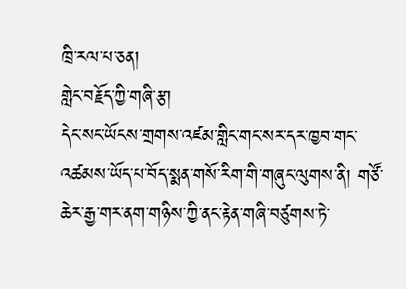ཁྲི་རལ་པ་ཅན།
གླེང་བརྗོད་ཀྱི་གཞི་རྩ།
དེང་སང་ཡོངས་གྲགས་འཛམ་གླིང་གང་སར་དར་ཁྱབ་གང་འཚམས་ཡོད་པ་བོད་སྨན་གསོ་རིག་གི་གཞུང་ལུགས་ནི། གཙོ་ཆེར་རྒྱ་གར་ནག་གཉིས་ཀྱི་ནང་རྟེན་གཞི་བཙུགས་ཏེ་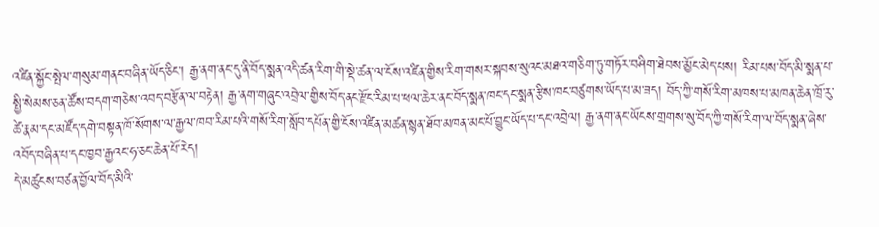འཛིན་སྐྱོང་སྤེལ་གསུམ་གནང་བཞིན་ཡོད་ཅིང་། རྒྱ་ནག་ནང་དུ་ནི་བོད་སྨན་འདི་ཚན་རིག་གི་སྡེ་ཚན་ལ་ངོས་འཛིན་གྱིས་རིག་གསར་སྐབས་སུའང་མཐའ་གཅིག་ཏུ་གཏོར་བཤིག་ཐེབས་མྱོང་མེད་པས། རིམ་པས་བོད་མི་སྨན་པ་སྤྱི་སེམས་ཅན་ཚོས་བདག་གཅེས་འབད་བརྩོན་ལ་བརྟེན། རྒྱ་ནག་གཞུང་འབྲེལ་གྱིས་བོད་ནང་རྫོང་རིམ་པ་ཕལ་ཆེར་ནང་བོད་སྨན་ཁང་དང་སྨན་རྩིས་ཁང་བཙུགས་ཡོད་པ་མ་ཟད། བོད་ཀྱི་གསོ་རིག་མཁས་པ་མཁན་ཆེན་ཁྲོ་རུ་ཚེ་རྣམ་དང་མཛོད་དགེ་བསྟན་ཁོ་སོགས་ལ་རྒྱལ་ཁབ་རིམ་པའི་གསོ་རིག་སློབ་དཔོན་གྱི་ངོས་འཛིན་མཚན་སྙན་ཐོབ་མཁན་མང་པོ་བྱུང་ཡོད་པ་དང་འབྲེལ། རྒྱ་ནག་ནང་ཡོངས་གྲགས་སུ་བོད་ཀྱི་གསོ་རིག་ལ་བོད་སྨན་ཞེས་འབོད་བཞིན་པ་དང་ཁྱབ་རྒྱའང་ཧ་ཅང་ཆེན་པོ་རེད།
དེ་མཚུངས་བཙན་བྱོལ་བོད་མིའི་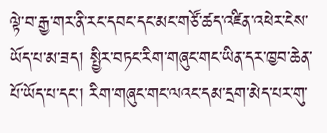ལྟེ་བ་རྒྱ་གར་ནི་རང་དབང་དང་མང་གཙོ་ཚད་འཛིན་འཕེར་ངེས་ཡོད་པ་མ་ཟད། སྤྱིར་བཏང་རིག་གཞུང་གང་ཡིན་དར་ཁྱབ་ཆེན་པོ་ཡོད་པ་དང་། རིག་གཞུང་གང་ལའང་དམ་དྲག་མེད་པར་གུ་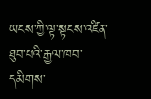ཡངས་ཀྱི་ལྟ་སྟངས་འཛིན་ཐུབ་པའི་རྒྱལ་ཁབ་དམིགས་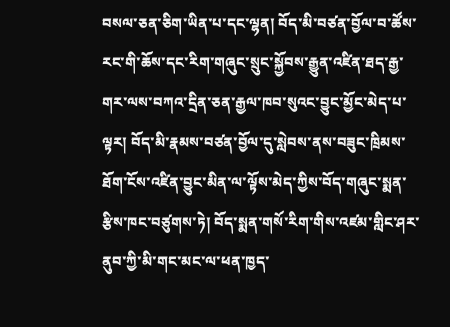བསལ་ཅན་ཅིག་ཡིན་པ་དང་ལྷན། བོད་མི་བཙན་བྱོལ་བ་ཚོས་རང་གི་ཆོས་དང་རིག་གཞུང་སྲུང་སྐྱོབས་རྒྱུན་འཛིན་ཐད་རྒྱ་གར་ལས་བཀའ་དྲིན་ཅན་རྒྱལ་ཁབ་སུའང་བྱུང་མྱོང་མེད་པ་ལྟར། བོད་མི་རྣམས་བཙན་བྱོལ་དུ་སླེབས་ནས་བཟུང་ཁྲིམས་ཐོག་ངོས་འཛིན་བྱུང་མིན་ལ་ལྟོས་མེད་ཀྱིས་བོད་གཞུང་སྨན་རྩིས་ཁང་བཙུགས་ཏེ། བོད་སྨན་གསོ་རིག་གིས་འཛམ་གླིང་ཤར་ནུབ་ཀྱི་མི་གང་མང་ལ་ཕན་ཁྱད་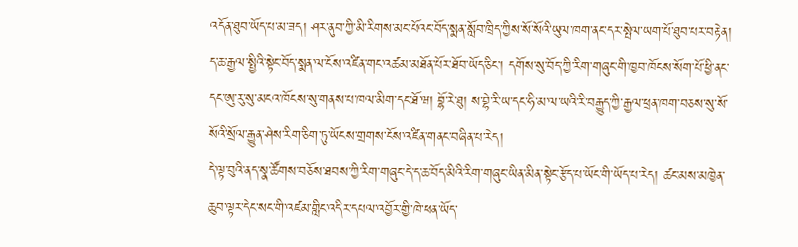འདོན་ཐུབ་ཡོད་པ་མ་ཟད། ཤར་ནུབ་ཀྱི་མི་རིགས་མང་པོའང་བོད་སྨན་སློབ་ཁྲིད་ཀྱིས་སོ་སོའི་ཡུལ་ཁག་ནང་དར་སྤེལ་ཡག་པོ་ཐུབ་པར་བརྟེན། ད་ཆ་རྒྱལ་སྤྱིའི་སྟེང་བོད་སྨན་ལ་ངོས་འཛིན་གང་འཚམ་མཐོན་པོར་ཐོབ་ཡོད་ཅིང་། དགོས་སུ་བོད་ཀྱི་རིག་གཞུང་གི་ཁྱབ་ཁོངས་སོག་པོ་ཕྱི་ནང་དང་ཨུ་རུ་སུ་མངའ་ཁོངས་སུ་གནས་པ་ཁལ་མིག་དང་ཐོ་ཝ། བྷོ་རེ་ཐུ། ས་བྷེ་རི་ཡ་དང་ཧི་མ་ལ་ཡའི་རི་བརྒྱུད་ཀྱི་རྒྱལ་ཕྲན་ཁག་བཅས་སུ་སོ་སོའི་སྲོལ་རྒྱུན་ཤེས་རིག་ཅིག་ཏུ་ཡོངས་གྲགས་ངོས་འཛིན་གནང་བཞིན་པ་རེད།
དེ་ལྟ་བུའི་ནད་སྣ་ཚོགས་བཅོས་ཐབས་ཀྱི་རིག་གཞུང་དེ་ད་ཆ་བོད་མིའི་རིག་གཞུང་ཡིན་མིན་སྟེང་རྩོད་པ་ཡོང་གི་ཡོད་པ་རེད། ཚང་མས་མཁྱེན་ཆུབ་ལྟར་དེང་སང་གི་འཛམ་གླིང་འདིར་དཔལ་འབྱོར་གྱི་ཁེ་ཕན་ཡོད་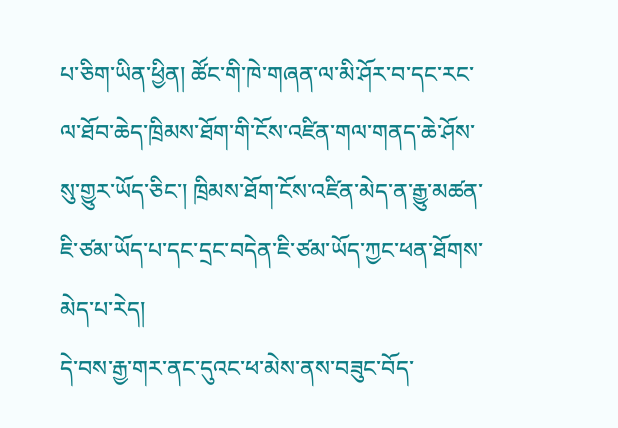པ་ཅིག་ཡིན་ཕྱིན། ཚོང་གི་ཁེ་གཞན་ལ་མི་ཤོར་བ་དང་རང་ལ་ཐོབ་ཆེད་ཁྲིམས་ཐོག་གི་ངོས་འཛིན་གལ་གནད་ཆེ་ཤོས་སུ་གྱུར་ཡོད་ཅིང་། ཁྲིམས་ཐོག་ངོས་འཛིན་མེད་ན་རྒྱུ་མཚན་ཇི་ཙམ་ཡོད་པ་དང་དྲང་བདེན་ཇི་ཙམ་ཡོད་ཀྱང་ཕན་ཐོགས་མེད་པ་རེད།
དེ་བས་རྒྱ་གར་ནང་དུའང་ཕ་མེས་ནས་བཟུང་བོད་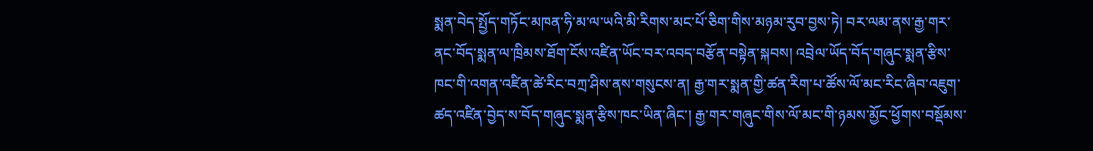སྨན་བེད་སྤྱོད་གཏོང་མཁན་ཧི་མ་ལ་ཡའི་མི་རིགས་མང་པོ་ཅིག་གིས་མཉམ་རུབ་བྱས་ཏེ། བར་ལམ་ནས་རྒྱ་གར་ནང་བོད་སྨན་ལ་ཁྲིམས་ཐོག་ངོས་འཛིན་ཡོང་བར་འབད་བརྩོན་བསྟེན་སྐབས། འབྲེལ་ཡོད་བོད་གཞུང་སྨན་རྩིས་ཁང་གི་འགན་འཛིན་ཚེ་རིང་བཀྲ་ཤིས་ནས་གསུངས་ན། རྒྱ་གར་སྨན་གྱི་ཚན་རིག་པ་ཚོས་ལོ་མང་རིང་ཞིབ་འཇུག་ཚད་འཛིན་བྱེད་ས་བོད་གཞུང་སྨན་རྩིས་ཁང་ཡིན་ཞིང་། རྒྱ་གར་གཞུང་གིས་ལོ་མང་གི་ཉམས་མྱོང་ཕྱོགས་བསྡོམས་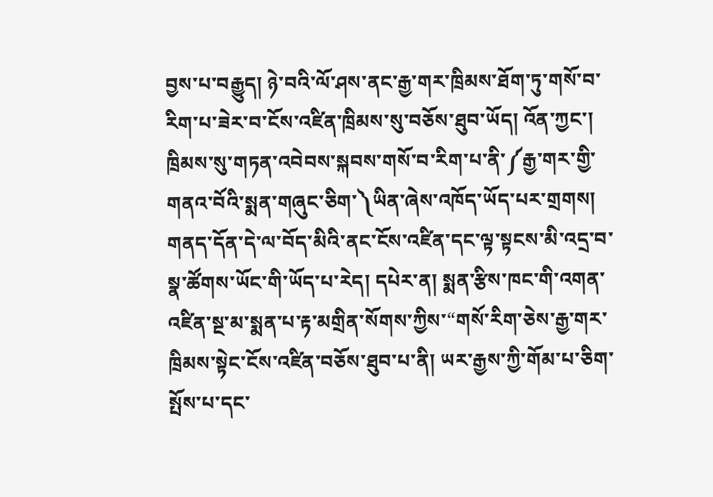བྱས་པ་བརྒྱུད། ཉེ་བའི་ལོ་ཤས་ནང་རྒྱ་གར་ཁྲིམས་ཐོག་ཏུ་གསོ་བ་རིག་པ་ཟེར་བ་ངོས་འཛིན་ཁྲིམས་སུ་བཅོས་ཐུབ་ཡོད། འོན་ཀྱང་། ཁྲིམས་སུ་གཏན་འབེབས་སྐབས་གསོ་བ་རིག་པ་ནི་༼རྒྱ་གར་གྱི་གནའ་བོའི་སྨན་གཞུང་ཅིག་༽ཡིན་ཞེས་འཁོད་ཡོད་པར་གྲགས།
གནད་དོན་དེ་ལ་བོད་མིའི་ནང་ངོས་འཛིན་དང་ལྟ་སྟངས་མི་འདྲ་བ་སྣ་ཚོགས་ཡོང་གི་ཡོད་པ་རེད། དཔེར་ན། སྨན་རྩིས་ཁང་གི་འགན་འཛིན་སྔ་མ་སྨན་པ་རྟ་མགྲིན་སོགས་ཀྱིས་“གསོ་རིག་ཅེས་རྒྱ་གར་ཁྲིམས་སྟེང་ངོས་འཛིན་བཅོས་ཐུབ་པ་ནི། ཡར་རྒྱས་ཀྱི་གོམ་པ་ཅིག་སྤོས་པ་དང་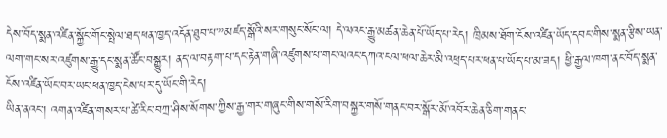དེས་བོད་སྨན་འཛིན་སྐྱོང་གོང་སྤེལ་ཐད་ཕན་ཁྱད་འདོན་ཐུབ་པ་”མཛད་སྒོའི་སར་གསུང་སོང་ལ། དེ་ལའང་རྒྱུ་མཚན་ཆེན་པོ་ཡོད་པ་རེད། ཁྲིམས་ཐོག་ངོས་འཛིན་ཡོད་དབང་གིས་སྨན་རྩིས་ཡན་ལག་གང་སར་འཛུགས་རྒྱུ་དང་སྨན་ཚོང་བསྒྱུར། ནད་ལ་བརྟག་པ་དང་རྟེན་གཞི་འཛུགས་པ་གང་ལའང་དཀའ་ངལ་ཕལ་ཆེར་མི་འཕྲད་པར་ཕན་པ་ཡོད་པ་མ་ཟད། ཕྱི་རྒྱལ་ཁག་ནང་བོད་སྨན་ངོས་འཛིན་ཡོང་བར་ཡང་ཕན་ཁྱད་ངེས་པར་དུ་ཡོང་གི་རེད།
ཡིན་ནའང་། འགན་འཛིན་གསར་པ་ཚེ་རིང་བཀྲ་ཤིས་སོགས་ཀྱིས་རྒྱ་གར་གཞུང་གིས་གསོ་རིག་བསྐྱར་གསོ་གནང་བར་སྒོར་མོ་འབོར་ཆེན་ཅིག་གནང་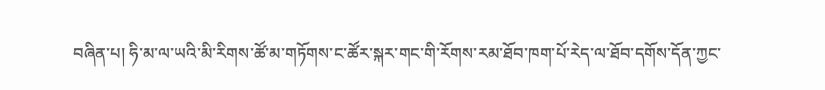བཞིན་པ། ཧི་མ་ལ་ཡའི་མི་རིགས་ཚོ་མ་གཏོགས་ང་ཚོར་སྐར་གང་གི་རོགས་རམ་ཐོབ་ཁག་པོ་རེད་ལ་ཐོབ་དགོས་དོན་ཀྱང་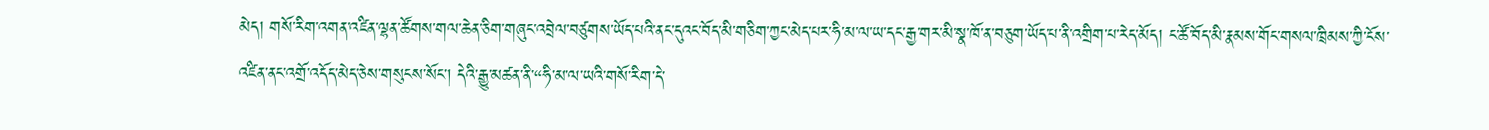མེད། གསོ་རིག་འགན་འཛིན་ལྷན་ཚོགས་གལ་ཆེན་ཅིག་གཞུང་འབྲེལ་བཙུགས་ཡོད་པའི་ནང་དུའང་བོད་མི་གཅིག་ཀྱང་མེད་པར་ཧི་མ་ལ་ཡ་དང་རྒྱ་གར་མི་སྣ་ཁོ་ན་བཅུག་ཡོད་པ་ནི་འགྲིག་པ་རེད་མོད། ང་ཚོ་བོད་མི་རྣམས་གོང་གསལ་ཁྲིམས་ཀྱི་ངོས་འཛིན་ནང་འགྲོ་འདོད་མེད་ཅེས་གསུངས་སོང་། དེའི་རྒྱུ་མཚན་ནི་“ཧི་མ་ལ་ཡའི་གསོ་རིག་དེ་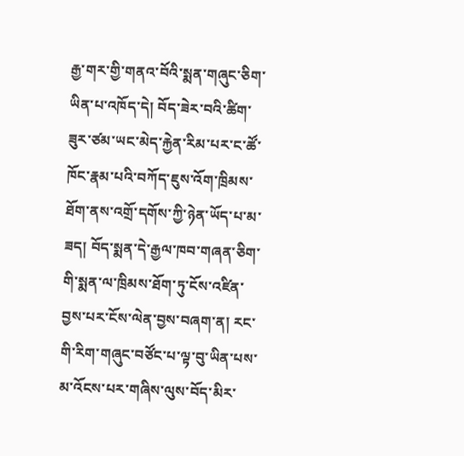རྒྱ་གར་གྱི་གནའ་བོའི་སྨན་གཞུང་ཅིག་ཡིན་པ་འཁོད་དེ། བོད་ཟེར་བའི་ཚིག་ཟུར་ཙམ་ཡང་མེད་རྐྱེན་རིམ་པར་ང་ཚོ་ཁོང་རྣམ་པའི་བཀོད་ཇུས་འོག་ཁྲིམས་ཐོག་ནས་འགྲོ་དགོས་ཀྱི་ཉེན་ཡོད་པ་མ་ཟད། བོད་སྨན་དེ་རྒྱལ་ཁབ་གཞན་ཅིག་གི་སྨན་ལ་ཁྲིམས་ཐོག་ཏུ་ངོས་འཛིན་བྱས་པར་ངོས་ལེན་བྱས་བཞག་ན། རང་གི་རིག་གཞུང་བཙོང་པ་ལྟ་བུ་ཡིན་པས་མ་འོངས་པར་གཞིས་ལུས་བོད་མིར་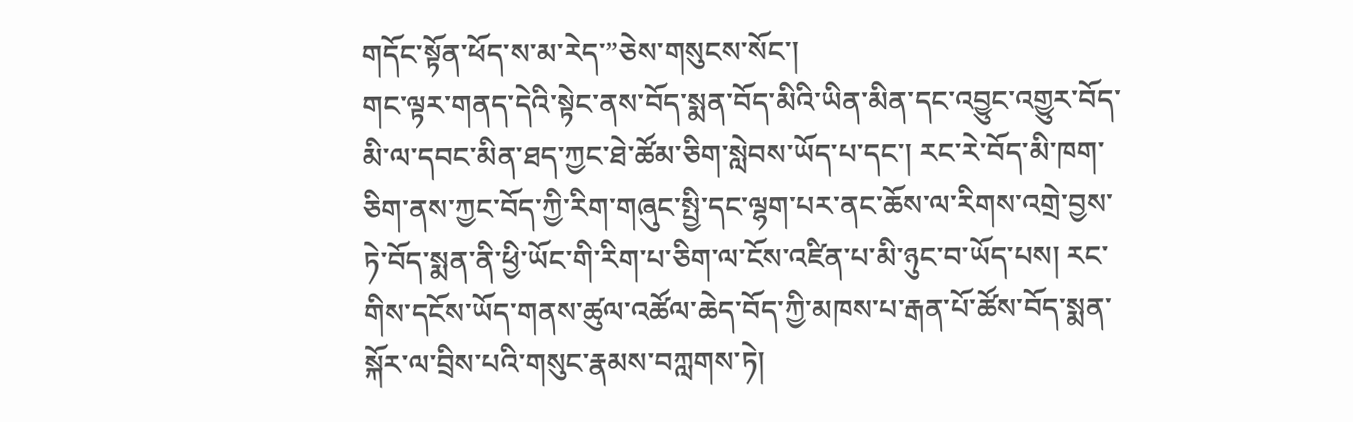གདོང་སྟོན་ཕོད་ས་མ་རེད་”ཅེས་གསུངས་སོང་།
གང་ལྟར་གནད་དེའི་སྟེང་ནས་བོད་སྨན་བོད་མིའི་ཡིན་མིན་དང་འབྱུང་འགྱུར་བོད་མི་ལ་དབང་མིན་ཐད་ཀྱང་ཐེ་ཚོམ་ཅིག་སླེབས་ཡོད་པ་དང་། རང་རེ་བོད་མི་ཁག་ཅིག་ནས་ཀྱང་བོད་ཀྱི་རིག་གཞུང་སྤྱི་དང་ལྷག་པར་ནང་ཆོས་ལ་རིགས་འགྲེ་བྱས་ཏེ་བོད་སྨན་ནི་ཕྱི་ཡོང་གི་རིག་པ་ཅིག་ལ་ངོས་འཛིན་པ་མི་ཉུང་བ་ཡོད་པས། རང་གིས་དངོས་ཡོད་གནས་ཚུལ་འཚོལ་ཆེད་བོད་ཀྱི་མཁས་པ་རྒན་པོ་ཚོས་བོད་སྨན་སྐོར་ལ་བྲིས་པའི་གསུང་རྣམས་བཀླགས་ཏེ།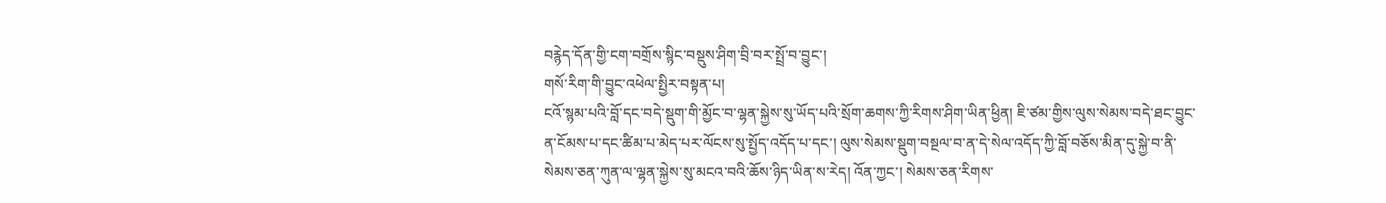བརྙེད་དོན་གྱི་ངག་བགྲོས་སྙིང་བསྡུས་ཤིག་བྲི་བར་སྤྲོ་བ་བྱུང་།
གསོ་རིག་གི་བྱུང་འཕེལ་སྤྱིར་བསྟན་པ།
ངའོ་སྙམ་པའི་བློ་དང་བདེ་སྡུག་གི་མྱོང་བ་ལྷན་སྐྱེས་སུ་ཡོད་པའི་སྲོག་ཆགས་ཀྱི་རིགས་ཤིག་ཡིན་ཕྱིན། ཇི་ཙམ་གྱིས་ལུས་སེམས་བདེ་ཐང་བྱུང་ན་ངོམས་པ་དང་ཚིམ་པ་མེད་པར་ལོངས་སུ་སྤྱོད་འདོད་པ་དང་། ལུས་སེམས་སྡུག་བསྔལ་བ་ན་དེ་སེལ་འདོད་ཀྱི་བློ་བཅོས་མིན་དུ་སྐྱེ་བ་ནི་སེམས་ཅན་ཀུན་ལ་ལྷན་སྐྱེས་སུ་མངའ་བའི་ཆོས་ཉིད་ཡིན་ས་རེད། འོན་ཀྱང་། སེམས་ཅན་རིགས་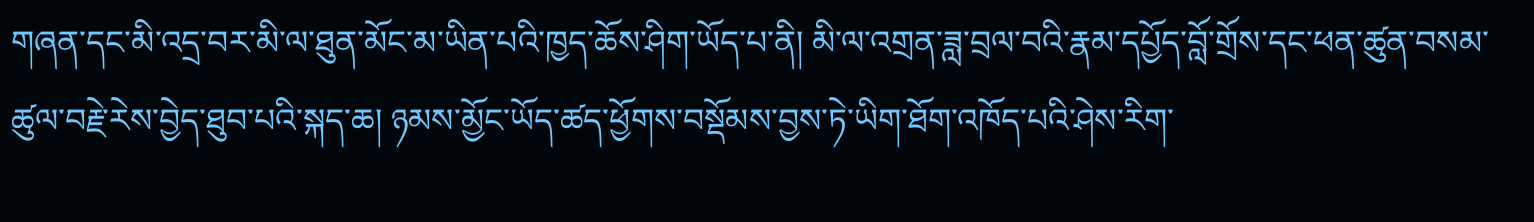གཞན་དང་མི་འདྲ་བར་མི་ལ་ཐུན་མོང་མ་ཡིན་པའི་ཁྱད་ཆོས་ཤིག་ཡོད་པ་ནི། མི་ལ་འགྲན་ཟླ་བྲལ་བའི་རྣམ་དཔྱོད་བློ་གྲོས་དང་ཕན་ཚུན་བསམ་ཚུལ་བརྗེ་རེས་བྱེད་ཐུབ་པའི་སྐད་ཆ། ཉམས་མྱོང་ཡོད་ཚད་ཕྱོགས་བསྡོམས་བྱས་ཏེ་ཡིག་ཐོག་འཁོད་པའི་ཤེས་རིག་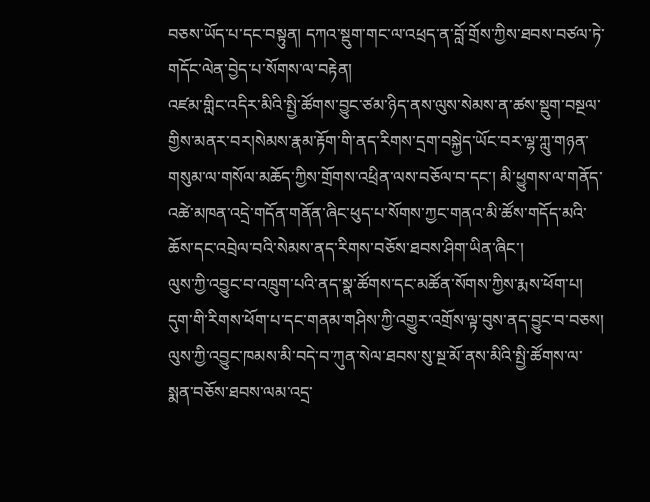བཅས་ཡོད་པ་དང་བསྟུན། དཀའ་སྡུག་གང་ལ་འཕྲད་ན་བློ་གྲོས་ཀྱིས་ཐབས་བཙལ་ཏེ་གདོང་ལེན་བྱེད་པ་སོགས་ལ་བརྟེན།
འཛམ་གླིང་འདིར་མིའི་སྤྱི་ཚོགས་བྱུང་ཙམ་ཉིད་ནས་ལུས་སེམས་ན་ཚས་སྡུག་བསྔལ་གྱིས་མནར་བར།སེམས་རྣམ་རྟོག་གི་ནད་རིགས་དྲག་བསྐྱེད་ཡོང་བར་ལྷ་ཀླུ་གཉན་གསུམ་ལ་གསོལ་མཆོད་ཀྱིས་གྲོགས་འཕྲིན་ལས་བཅོལ་བ་དང་། མི་ཕྱུགས་ལ་གནོད་འཚེ་མཁན་འདྲེ་གདོན་གནོན་ཞིང་ཕུད་པ་སོགས་ཀྱང་གནའ་མི་ཚོས་གདོད་མའི་ཆོས་དང་འབྲེལ་བའི་སེམས་ནད་རིགས་བཅོས་ཐབས་ཤིག་ཡིན་ཞིང་།
ལུས་ཀྱི་འབྱུང་བ་འཁྲུག་པའི་ནད་སྣ་ཚོགས་དང་མཚོན་སོགས་ཀྱིས་རྨས་ཕོག་པ། དུག་གི་རིགས་ཕོག་པ་དང་གནམ་གཤིས་ཀྱི་འགྱུར་འགྲོས་ལྟ་བུས་ནད་བྱུང་བ་བཅས། ལུས་ཀྱི་འབྱུང་ཁམས་མི་བདེ་བ་ཀུན་སེལ་ཐབས་སུ་སྔ་མོ་ནས་མིའི་སྤྱི་ཚོགས་ལ་སྨན་བཅོས་ཐབས་ལམ་འདྲ་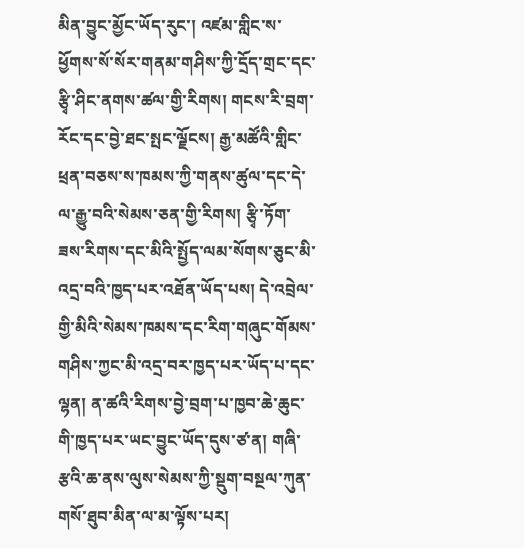མིན་བྱུང་མྱོང་ཡོད་རུང་། འཛམ་གླིང་ས་ཕྱོགས་སོ་སོར་གནམ་གཤིས་ཀྱི་དྲོད་གྲང་དང་རྩྭི་ཤིང་ནགས་ཚལ་གྱི་རིགས། གངས་རི་བྲག་རོང་དང་བྱེ་ཐང་སྤང་ལྗོངས། རྒྱ་མཚོའི་གླིང་ཕྲན་བཅས་ས་ཁམས་ཀྱི་གནས་ཚུལ་དང་དེ་ལ་རྒྱུ་བའི་སེམས་ཅན་གྱི་རིགས། རྩྭི་ཏོག་ཟས་རིགས་དང་མིའི་སྤྱོད་ལམ་སོགས་ཅུང་མི་འདྲ་བའི་ཁྱད་པར་འཐོན་ཡོད་པས། དེ་འབྲེལ་གྱི་མིའི་སེམས་ཁམས་དང་རིག་གཞུང་གོམས་གཤིས་ཀྱང་མི་འདྲ་བར་ཁྱད་པར་ཡོད་པ་དང་ལྷན། ན་ཚའི་རིགས་བྱེ་བྲག་པ་ཁྱབ་ཆེ་ཆུང་གི་ཁྱད་པར་ཡང་བྱུང་ཡོད་དུས་ཙ་ན། གཞི་རྩའི་ཆ་ནས་ལུས་སེམས་ཀྱི་སྡུག་བསྔལ་ཀུན་གསོ་ཐུབ་མིན་ལ་མ་ལྟོས་པར།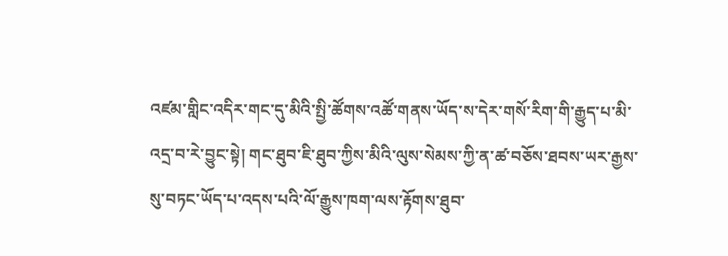འཛམ་གླིང་འདིར་གང་དུ་མིའི་སྤྱི་ཚོགས་འཚོ་གནས་ཡོད་ས་དེར་གསོ་རིག་གི་རྒྱུད་པ་མི་འདྲ་བ་རེ་བྱུང་སྟེ། གང་ཐུབ་ཇི་ཐུབ་ཀྱིས་མིའི་ལུས་སེམས་ཀྱི་ན་ཚ་བཅོས་ཐབས་ཡར་རྒྱས་སུ་བཏང་ཡོད་པ་འདས་པའི་ལོ་རྒྱུས་ཁག་ལས་རྟོགས་ཐུབ་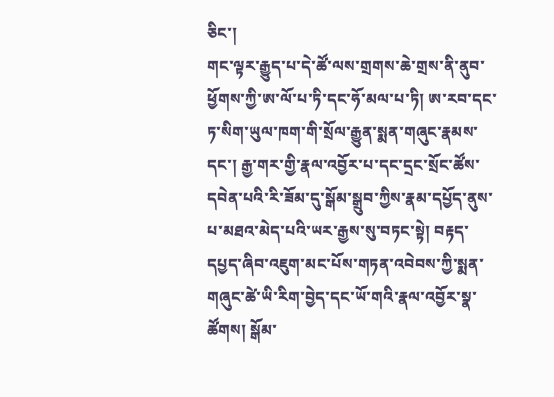ཅིང་།
གང་ལྟར་རྒྱུད་པ་དེ་ཚོ་ལས་གྲགས་ཆེ་གྲས་ནི་ནུབ་ཕྱོགས་ཀྱི་ཨ་ལོ་པ་ཏི་དང་ཧོ་མལ་པ་ཏི། ཨ་རབ་དང་ཏ་སིག་ཡུལ་ཁག་གི་སྲོལ་རྒྱུན་སྨན་གཞུང་རྣམས་དང་། རྒྱ་གར་གྱི་རྣལ་འབྱོར་པ་དང་དྲང་སྲོང་ཚོས་དབེན་པའི་རི་ཟོམ་དུ་སྒོམ་སྒྲུབ་ཀྱིས་རྣམ་དཔྱོད་ནུས་པ་མཐའ་མེད་པའི་ཡར་རྒྱས་སུ་བཏང་སྟེ། བརྟད་དཔྱད་ཞིབ་འཇུག་མང་པོས་གཏན་འབེབས་ཀྱི་སྨན་གཞུང་ཚེ་ཡི་རིག་བྱེད་དང་ཡོ་གའི་རྣལ་འབྱོར་སྣ་ཚོགས། སྒོམ་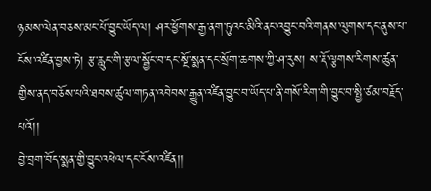ཉམས་ལེན་བཅས་མང་པོ་བྱུང་ཡོད་ལ། ཤར་ཕྱོགས་རྒྱ་ནག་ཏུའང་མིའི་ནང་འབྱུང་བའི་གནས་ལུགས་དང་ནུས་པ་ངོས་འཛིན་བྱས་ཏེ། རྩ་རླུང་གི་རྩལ་སྦྱོང་བ་དང་སྔོ་སྨན་དང་སྲོག་ཆགས་ཀྱི་ཤ་རུས། ས་རྡོ་ལྕགས་རིགས་ཚུན་གྱིས་ནད་བཅོས་པའི་ཐབས་ཚུལ་གཏན་འབེབས་རྒྱུན་འཛིན་བྱུང་བ་ཡོད་པ་ནི་གསོ་རིག་གི་བྱུང་བ་སྤྱི་ཙམ་བརྗོད་པའོ།།
བྱེ་བྲག་བོད་སྨན་གྱི་བྱུང་འཕེལ་དང་ངོས་འཛིན།།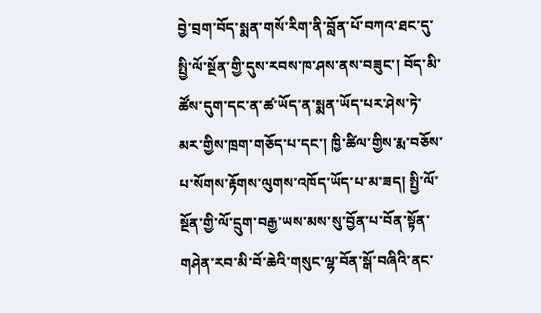བྱེ་བྲག་བོད་སྨན་གསོ་རིག་ནི་བློན་པོ་བཀའ་ཐང་དུ་སྤྱི་ལོ་སྔོན་གྱི་དུས་རབས་ཁ་ཤས་ནས་བཟུང་། བོད་མི་ཚོས་དུག་དང་ན་ཚ་ཡོད་ན་སྨན་ཡོད་པར་ཤེས་ཏེ་མར་གྱིས་ཁྲག་གཅོད་པ་དང་། ཁྱི་ཚིལ་གྱིས་རྨ་བཅོས་པ་སོགས་རྟོགས་ལུགས་འཁོད་ཡོད་པ་མ་ཟད། སྤྱི་ལོ་སྔོན་གྱི་ལོ་དྲུག་བརྒྱ་ཡས་མས་སུ་བྱོན་པ་བོན་སྟོན་གཤེན་རབ་མི་བོ་ཆེའི་གསུང་ལྷ་བོན་སྒོ་བཞིའི་ནང་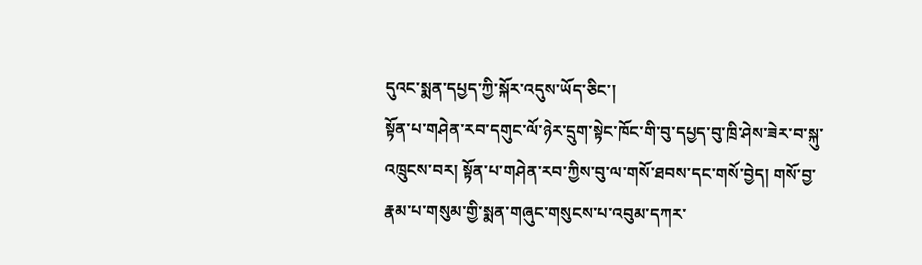དུའང་སྨན་དཔྱད་ཀྱི་སྐོར་འདུས་ཡོད་ཅིང་།
སྟོན་པ་གཤེན་རབ་དགུང་ལོ་ཉེར་དྲུག་སྟེང་ཁོང་གི་བུ་དཔྱད་བུ་ཁྲི་ཤེས་ཟེར་བ་སྐུ་འཁྲུངས་བར། སྟོན་པ་གཤེན་རབ་ཀྱིས་བུ་ལ་གསོ་ཐབས་དང་གསོ་བྱེད། གསོ་བྱ་རྣམ་པ་གསུམ་གྱི་སྨན་གཞུང་གསུངས་པ་འབུམ་དཀར་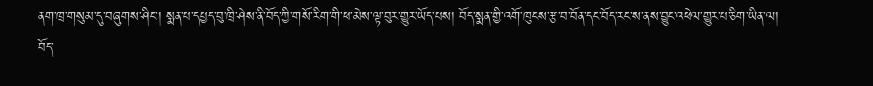ནག་ཁྲ་གསུམ་དུ་བཞུགས་ཤིང་། སྨན་པ་དཔྱད་བུ་ཁྲི་ཤེས་ནི་བོད་ཀྱི་གསོ་རིག་གི་ཕ་མེས་ལྟ་བུར་གྱུར་ཡོད་པས། བོད་སྨན་གྱི་འགོ་ཁུངས་རྩ་བ་བོན་དང་བོད་རང་ས་ནས་བྱུང་འཕེལ་གྱུར་པ་ཅིག་ཡིན་ལ།
བོད་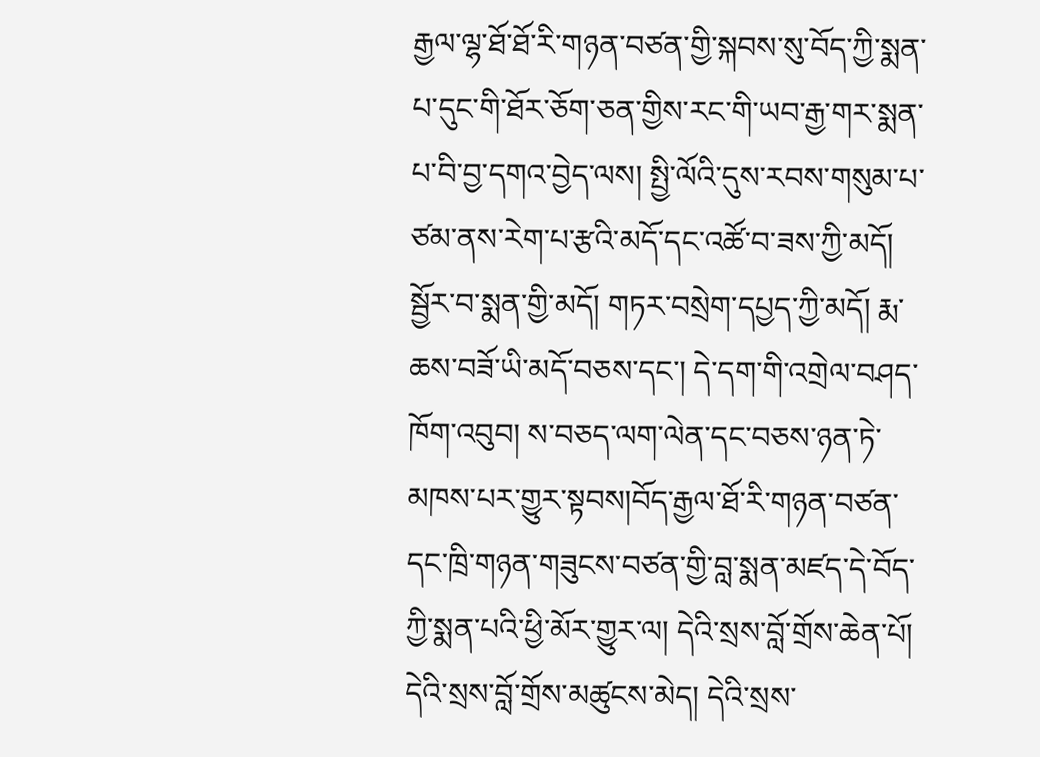རྒྱལ་ལྷ་ཐོ་ཐོ་རི་གཉན་བཙན་གྱི་སྐབས་སུ་བོད་ཀྱི་སྨན་པ་དུང་གི་ཐོར་ཅོག་ཅན་གྱིས་རང་གི་ཡབ་རྒྱ་གར་སྨན་པ་བི་བྱ་དགའ་བྱེད་ལས། སྤྱི་ལོའི་དུས་རབས་གསུམ་པ་ཙམ་ནས་རེག་པ་རྩའི་མདོ་དང་འཚོ་བ་ཟས་ཀྱི་མདོ། སྦྱོར་བ་སྨན་གྱི་མདོ། གཏར་བསྲེག་དཔྱད་ཀྱི་མདོ། རྨ་ཆས་བཟོ་ཡི་མདོ་བཅས་དང་། དེ་དག་གི་འགྲེལ་བཤད་ཁོག་འབུབ། ས་བཅད་ལག་ལེན་དང་བཅས་ཉན་ཏེ་མཁས་པར་གྱུར་སྟབས།བོད་རྒྱལ་ཐོ་རི་གཉན་བཙན་དང་ཁྲི་གཉན་གཟུངས་བཙན་གྱི་བླ་སྨན་མཛད་དེ་བོད་ཀྱི་སྨན་པའི་ཕྱི་མོར་གྱུར་ལ། དེའི་སྲས་བློ་གྲོས་ཆེན་པོ། དེའི་སྲས་བློ་གྲོས་མཚུངས་མེད། དེའི་སྲས་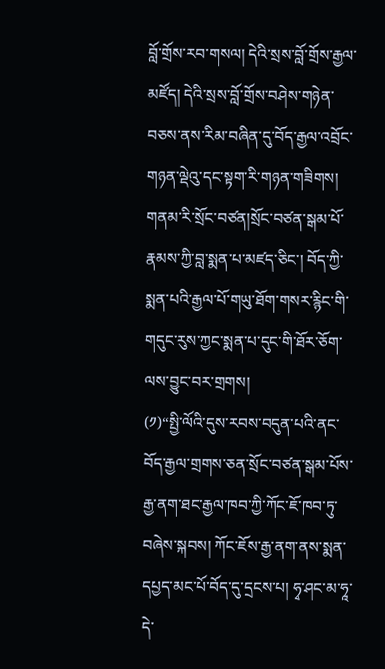བློ་གྲོས་རབ་གསལ། དེའི་སྲས་བློ་གྲོས་རྒྱལ་མཛོད། དེའི་སྲས་བློ་གྲོས་བཤེས་གཉེན་བཅས་ནས་རིམ་བཞིན་དུ་བོད་རྒྱལ་འབྲོང་གཉན་ལྡེའུ་དང་སྟག་རི་གཉན་གཟིགས། གནམ་རི་སྲོང་བཙན།སྲོང་བཙན་སྒམ་པོ་རྣམས་ཀྱི་བླ་སྨན་པ་མཛད་ཅིང་། བོད་ཀྱི་སྨན་པའི་རྒྱལ་པོ་གཡུ་ཐོག་གསར་རྙིང་གི་གདུང་རུས་ཀྱང་སྨན་པ་དུང་གི་ཐོར་ཅོག་ལས་བྱུང་བར་གྲགས།
(༡)“སྤྱི་ལོའི་དུས་རབས་བདུན་པའི་ནང་བོད་རྒྱལ་གྲགས་ཅན་སྲོང་བཙན་སྒམ་པོས་རྒྱ་ནག་ཐང་རྒྱལ་ཁབ་ཀྱི་ཀོང་ཇོ་ཁབ་ཏུ་བཞེས་སྐབས། ཀོང་ཇོས་རྒྱ་ནག་ནས་སྨན་དཔྱད་མང་པོ་བོད་དུ་དྲངས་པ། ཧྭ་ཤང་མ་ཧཱ་དེ་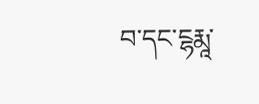བ་དང་ངྷརྨཱ་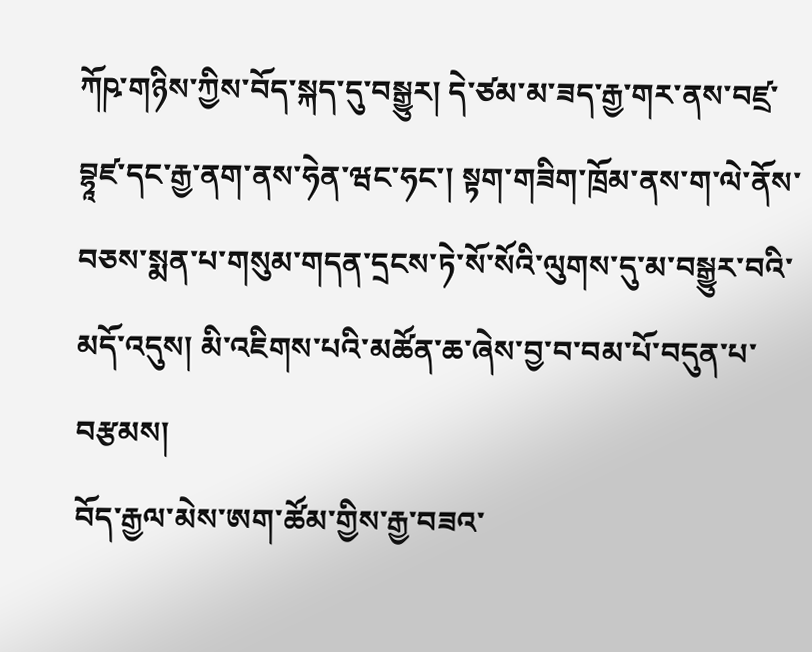ཀོཥ་གཉིས་ཀྱིས་བོད་སྐད་དུ་བསྒྱུར། དེ་ཙམ་མ་ཟད་རྒྱ་གར་ནས་བཛྲ་བྷཱཛ་དང་རྒྱ་ནག་ནས་ཧེན་ཝང་ཧང་། སྟག་གཟིག་ཁྲོམ་ནས་ག་ལེ་ནོས་བཅས་སྨན་པ་གསུམ་གདན་དྲངས་ཏེ་སོ་སོའི་ལུགས་དུ་མ་བསྒྱུར་བའི་མདོ་འདུས། མི་འཇིགས་པའི་མཚོན་ཆ་ཞེས་བྱ་བ་བམ་པོ་བདུན་པ་བརྩམས།
བོད་རྒྱལ་མེས་ཨག་ཚོམ་གྱིས་རྒྱ་བཟའ་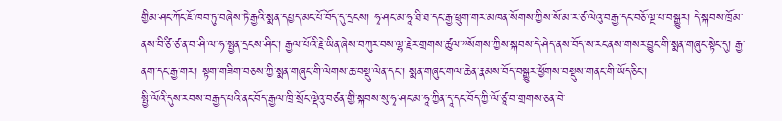གྱིམ་ཤང་ཀོང་ཇོ་ཁབ་ཏུ་བཞེས་ཏེ་རྒྱའི་སྨན་དཔྱད་མང་པོ་བོད་དུ་དྲངས། ཧྭ་ཤང་མ་ཧཱ་ཐི་ཐ་དང་རྒྱ་ཕྲུག་གར་མཁན་སོགས་ཀྱིས་སོ་མ་ར་ཙ་ལེའུ་བརྒྱ་དང་བཅོ་ལྔ་པ་བསྒྱུར། དེ་སྐབས་ཁྲོམ་ནས་བི་ཙི་ཙ་ན་བ་ཤི་ལ་ཧ་སྤྱན་དྲངས་ཤིང་། རྒྱལ་པོའི་རྗེ་ཡིན་ཞེས་བཀུར་བས་ལྷ་རྗེར་གྲགས་ཚུལ་”སོགས་ཀྱིས་སྐབས་དེ་ཤེད་ནས་བོད་ས་རང་ནས་གསར་བྱུང་གི་སྨན་གཞུང་སྟེང་དུ། རྒྱ་ནག་དང་རྒྱ་གར། སྟག་གཟིག་བཅས་ཀྱི་སྨན་གཞུང་གི་ལེགས་ཆ་བསྡུ་ལེན་དང་། སྨན་གཞུང་གལ་ཆེན་རྣམས་བོད་བསྒྱུར་ཕྱོགས་བསྡུས་གནང་གི་ཡོད་ཅིང་།
སྤྱི་ལོའི་དུས་རབས་བརྒྱད་པའི་ནང་བོད་རྒྱལ་ཁྲི་སྲོང་ལྡེའུ་བཙན་གྱི་སྐབས་སུ་ཧྭ་ཤང་མ་ཧཱ་ཀྱིན་དཱ་དང་བོད་ཀྱི་ལོ་ཙཱ་བ་གྲགས་ཅན་བེ་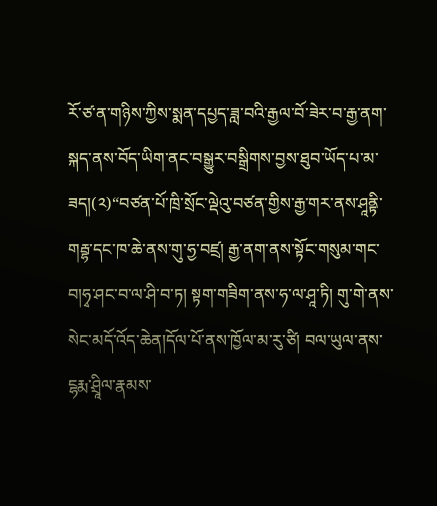རོ་ཙ་ན་གཉིས་ཀྱིས་སྨན་དཔྱད་ཟླ་བའི་རྒྱལ་བོ་ཟེར་བ་རྒྱ་ནག་སྐད་ནས་བོད་ཡིག་ནང་བསྒྱུར་བསྒྲིགས་བྱས་ཐུབ་ཡོད་པ་མ་ཟད།(༢)“བཙན་པོ་ཁྲི་སྲོང་ལྡེའུ་བཙན་གྱིས་རྒྱ་གར་ནས་ཤཱནྟི་གརྦྷ་དང་ཁ་ཆེ་ནས་གུ་ཧྱ་བཛྲ། རྒྱ་ནག་ནས་སྟོང་གསུམ་གང་བ།ཧྭ་ཤང་བ་ལ་ཤི་བ་ཏ། སྟག་གཟིག་ནས་ཧ་ལ་ཤཱ་ཏི། གུ་གེ་ནས་སེང་མདོ་འོད་ཆེན།དོལ་པོ་ནས་ཁྱོལ་མ་རུ་ཙི། བལ་ཡུལ་ནས་ངྷརྨ་ཤྲཱིལ་རྣམས་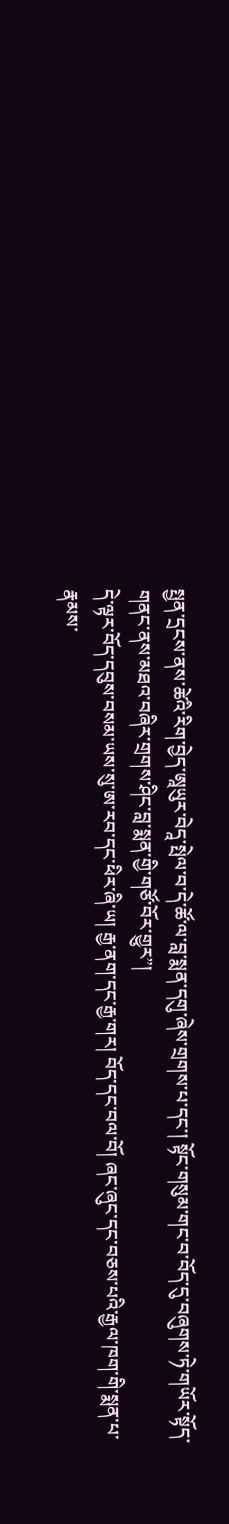སྤྱན་དྲངས་ནས་ཚེའི་རིག་བྱེད་ཨཱཡུར་བེདཱ་སྤེལ་བ་དེ་ཚོ་ལ་བླ་སྨན་དགུ་ཞེས་གྲགས་པ་དང་། སྟོང་གསུམ་གང་བ་བོད་དུ་བཞུགས་ཏེ་གཡོར་སྟོད་གནང་ནས་མཐའ་བཞིར་གྲགས་ཤིང་བླ་སྨན་གྱི་གཙོ་བོར་གྱུར”།
དེ་ལྟར་བོད་དབུས་བསམ་ཡས་སུ་ཨ་རབ་དང་ཕིར་ཞི་ཡ། རྒྱ་ནག་དང་རྒྱ་གར། བོད་དང་བལ་བོ། ཞང་ཞུང་དང་བཅས་པའི་རྒྱལ་ཁག་གི་སྨན་པ་རྣམས་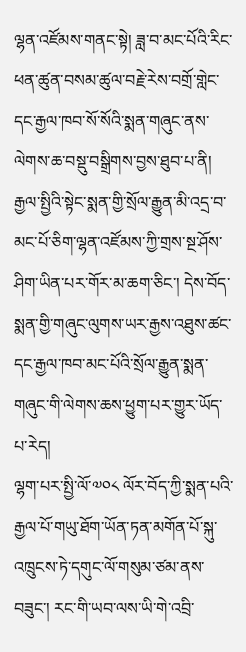ལྷན་འཛོམས་གནང་སྟེ། ཟླ་བ་མང་པོའི་རིང་ཕན་ཚུན་བསམ་ཚུལ་བརྗེ་རེས་བགྲོ་གླེང་དང་རྒྱལ་ཁབ་སོ་སོའི་སྨན་གཞུང་ནས་ལེགས་ཆ་བསྡུ་བསྒྲིགས་བྱས་ཐུབ་པ་ནི། རྒྱལ་སྤྱིའི་སྟེང་སྨན་གྱི་སྲོལ་རྒྱུན་མི་འདྲ་བ་མང་པོ་ཅིག་ལྷན་འཛོམས་ཀྱི་གྲས་སྔ་ཤོས་ཤིག་ཡིན་པར་གོར་མ་ཆག་ཅིང་། དེས་བོད་སྨན་གྱི་གཞུང་ལུགས་ཡར་རྒྱས་འཐུས་ཚང་དང་རྒྱལ་ཁབ་མང་པོའི་སྲོལ་རྒྱུན་སྨན་གཞུང་གི་ལེགས་ཆས་ཕྱུག་པར་གྱུར་ཡོད་པ་རེད།
ལྷག་པར་སྤྱི་ལོ་༧༠༨ ལོར་བོད་ཀྱི་སྨན་པའི་རྒྱལ་པོ་གཡུ་ཐོག་ཡོན་ཏན་མགོན་པོ་སྐུ་འཁྲུངས་ཏེ་དགུང་ལོ་གསུམ་ཙམ་ནས་བཟུང་། རང་གི་ཡབ་ལས་ཡི་གེ་འབྲི་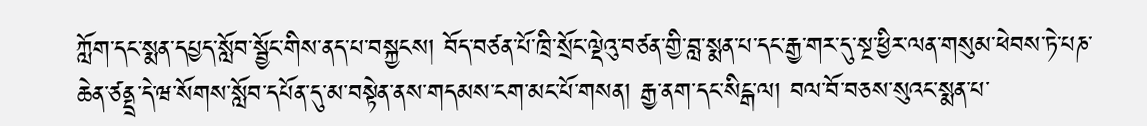ཀློག་དང་སྨན་དཔྱད་སློབ་སྦྱོང་གིས་ནད་པ་བསྐྱངས། བོད་བཙན་པོ་ཁྲི་སྲོང་ལྡེའུ་བཙན་གྱི་བླ་སྨན་པ་དང་རྒྱ་གར་དུ་སྔ་ཕྱིར་ལན་གསུམ་ཕེབས་ཏེ་པཎ་ཆེན་ཙནྡྲ་དེ་ཝ་སོགས་སློབ་དཔོན་དུ་མ་བསྟེན་ནས་གདམས་ངག་མང་པོ་གསན། རྒྱ་ནག་དང་སིངྒ་ལ། བལ་བོ་བཅས་སུའང་སྨན་པ་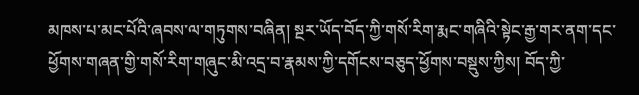མཁས་པ་མང་པོའི་ཞབས་ལ་གཏུགས་བཞིན། སྔར་ཡོད་བོད་ཀྱི་གསོ་རིག་རྨང་གཞིའི་སྟེང་རྒྱ་གར་ནག་དང་ཕྱོགས་གཞན་གྱི་གསོ་རིག་གཞུང་མི་འདྲ་བ་རྣམས་ཀྱི་དགོངས་བཅུད་ཕྱོགས་བསྡུས་ཀྱིས། བོད་ཀྱི་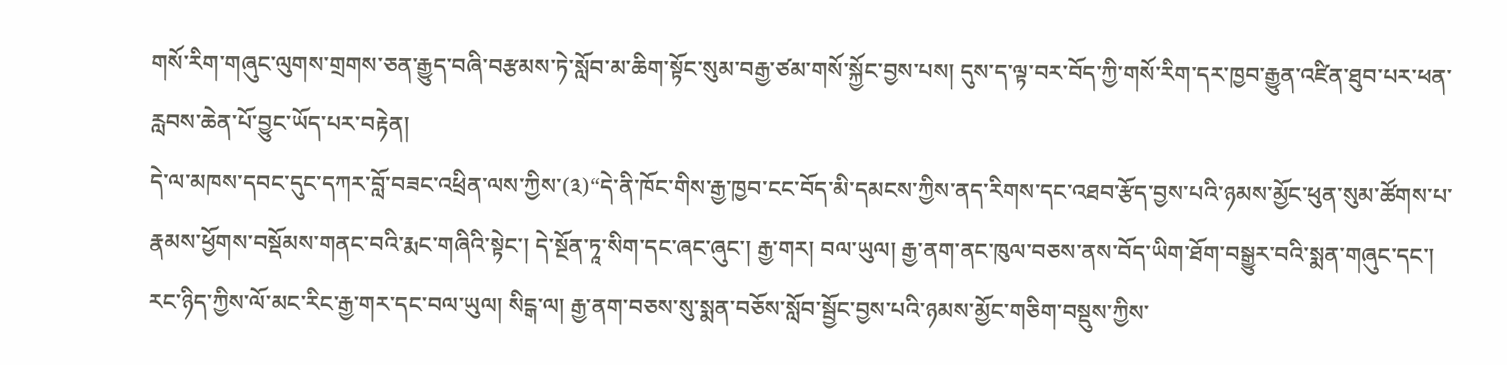གསོ་རིག་གཞུང་ལུགས་གྲགས་ཅན་རྒྱུད་བཞི་བརྩམས་ཏེ་སློབ་མ་ཆིག་སྟོང་སུམ་བརྒྱ་ཙམ་གསོ་སྐྱོང་བྱས་པས། དུས་ད་ལྟ་བར་བོད་ཀྱི་གསོ་རིག་དར་ཁྱབ་རྒྱུན་འཛིན་ཐུབ་པར་ཕན་རླབས་ཆེན་པོ་བྱུང་ཡོད་པར་བརྟེན།
དེ་ལ་མཁས་དབང་དུང་དཀར་བློ་བཟང་འཕྲིན་ལས་ཀྱིས་(༣)“དེ་ནི་ཁོང་གིས་རྒྱ་ཁྱབ་ངང་བོད་མི་དམངས་ཀྱིས་ནད་རིགས་དང་འཐབ་རྩོད་བྱས་པའི་ཉམས་མྱོང་ཕུན་སུམ་ཚོགས་པ་རྣམས་ཕྱོགས་བསྡོམས་གནང་བའི་རྨང་གཞིའི་སྟེང་། དེ་སྔོན་ཏཱ་སིག་དང་ཞང་ཞུང་། རྒྱ་གར། བལ་ཡུལ། རྒྱ་ནག་ནང་ཁུལ་བཅས་ནས་བོད་ཡིག་ཐོག་བསྒྱུར་བའི་སྨན་གཞུང་དང་། རང་ཉིད་ཀྱིས་ལོ་མང་རིང་རྒྱ་གར་དང་བལ་ཡུལ། སིངྒ་ལ། རྒྱ་ནག་བཅས་སུ་སྨན་བཅོས་སློབ་སྦྱོང་བྱས་པའི་ཉམས་མྱོང་གཅིག་བསྡུས་ཀྱིས་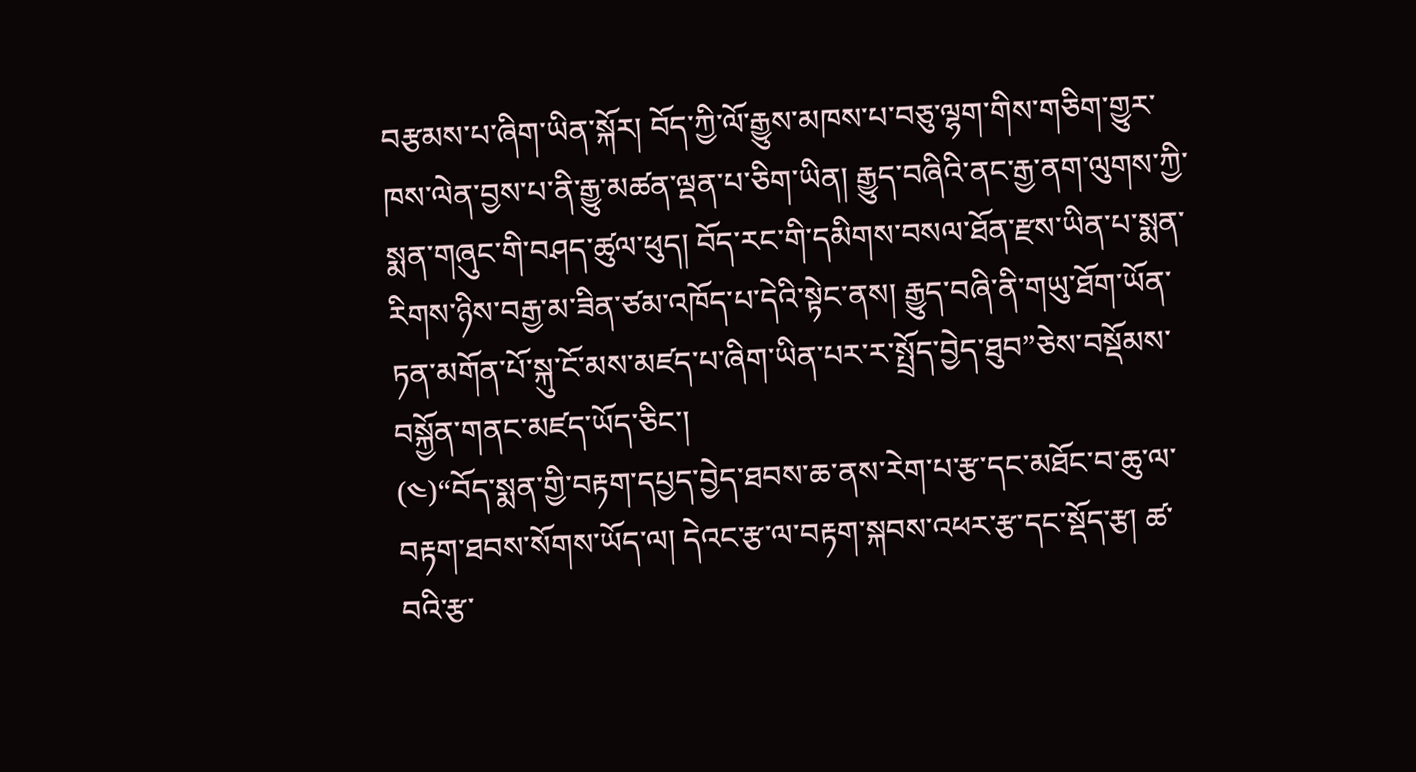བརྩམས་པ་ཞིག་ཡིན་སྐོར། བོད་ཀྱི་ལོ་རྒྱུས་མཁས་པ་བཅུ་ལྷག་གིས་གཅིག་གྱུར་ཁས་ལེན་བྱས་པ་ནི་རྒྱུ་མཚན་ལྡན་པ་ཅིག་ཡིན། རྒྱུད་བཞིའི་ནང་རྒྱ་ནག་ལུགས་ཀྱི་སྨན་གཞུང་གི་བཤད་ཚུལ་ཕུད། བོད་རང་གི་དམིགས་བསལ་ཐོན་རྫས་ཡིན་པ་སྨན་རིགས་ཉིས་བརྒྱ་མ་ཟིན་ཙམ་འཁོད་པ་དེའི་སྟེང་ནས། རྒྱུད་བཞི་ནི་གཡུ་ཐོག་ཡོན་ཏན་མགོན་པོ་སྐུ་ངོ་མས་མཛད་པ་ཞིག་ཡིན་པར་ར་སྤྲོད་བྱེད་ཐུབ”ཅེས་བསྡོམས་བསྐྱོན་གནང་མཛད་ཡོད་ཅིང་།
(༤)“བོད་སྨན་གྱི་བརྟག་དཔྱད་བྱེད་ཐབས་ཆ་ནས་རེག་པ་རྩ་དང་མཐོང་བ་ཆུ་ལ་བརྟག་ཐབས་སོགས་ཡོད་ལ། དེའང་རྩ་ལ་བརྟག་སྐབས་འཕར་རྩ་དང་སྡོད་རྩ། ཚ་བའི་རྩ་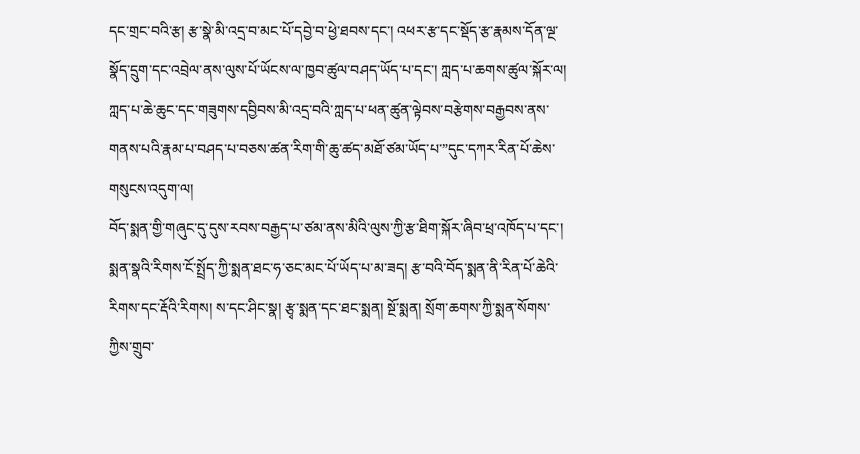དང་གྲང་བའི་རྩ། རྩ་སྣེ་མི་འདྲ་བ་མང་པོ་དབྱེ་བ་ཕྱེ་ཐབས་དང་། འཕར་རྩ་དང་སྡོད་རྩ་རྣམས་དོན་ལྔ་སྣོད་དྲུག་དང་འབྲེལ་ནས་ལུས་པོ་ཡོངས་ལ་ཁྱབ་ཚུལ་བཤད་ཡོད་པ་དང་། ཀླད་པ་ཆགས་ཚུལ་སྐོར་ལ། ཀླད་པ་ཆེ་ཆུང་དང་གཟུགས་དབྱིབས་མི་འདྲ་བའི་ཀླད་པ་ཕན་ཚུན་ལྟེབས་བརྩེགས་བརྒྱབས་ནས་གནས་པའི་རྣམ་པ་བཤད་པ་བཅས་ཚན་རིག་གི་ཆུ་ཚད་མཐོ་ཙམ་ཡོད་པ་”དུང་དཀར་རིན་པོ་ཆེས་གསུངས་འདུག་ལ།
བོད་སྨན་གྱི་གཞུང་དུ་དུས་རབས་བརྒྱད་པ་ཙམ་ནས་མིའི་ལུས་ཀྱི་རྩ་ཐིག་སྐོར་ཞིབ་ཕྲ་འཁོད་པ་དང་། སྨན་སྣའི་རིགས་ངོ་སྤྲོད་ཀྱི་སྨན་ཐང་ཧ་ཅང་མང་པོ་ཡོད་པ་མ་ཟད། རྩ་བའི་བོད་སྨན་ནི་རིན་པོ་ཆེའི་རིགས་དང་རྡོའི་རིགས། ས་དང་ཤིང་སྣ། རྩྭ་སྨན་དང་ཐང་སྨན། སྔོ་སྨན། སྲོག་ཆགས་ཀྱི་སྨན་སོགས་ཀྱིས་གྲུབ་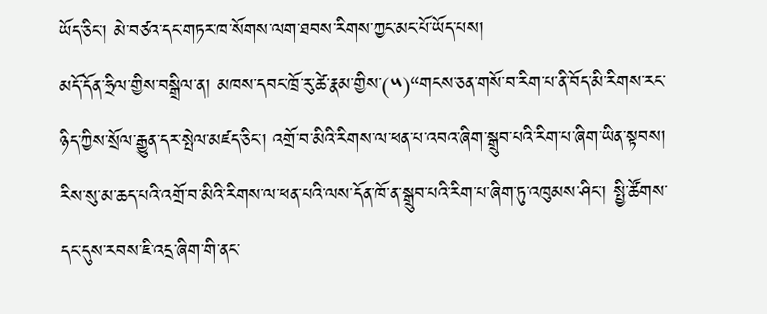ཡོད་ཅིང་། མེ་བཙའ་དང་གཏར་ཁ་སོགས་ལག་ཐབས་རིགས་ཀྱང་མང་པོ་ཡོད་པས།
མདོ་དོན་ཧྲིལ་གྱིས་བསྒྲིལ་ན། མཁས་དབང་ཁྲོ་རུ་ཚེ་རྣམ་གྱིས་(༥)“གངས་ཅན་གསོ་བ་རིག་པ་ནི་བོད་མི་རིགས་རང་ཉིད་ཀྱིས་སྲོལ་རྒྱུན་དར་སྤེལ་མཛད་ཅིང་། འགྲོ་བ་མིའི་རིགས་ལ་ཕན་པ་འབའ་ཞིག་སྒྲུབ་པའི་རིག་པ་ཞིག་ཡིན་སྟབས། རིས་སུ་མ་ཆད་པའི་འགྲོ་བ་མིའི་རིགས་ལ་ཕན་པའི་ལས་དོན་ཁོ་ན་སྒྲུབ་པའི་རིག་པ་ཞིག་ཏུ་འཁུམས་ཤིང་། སྤྱི་ཚོགས་དང་དུས་རབས་ཇི་འདྲ་ཞིག་གི་ནང་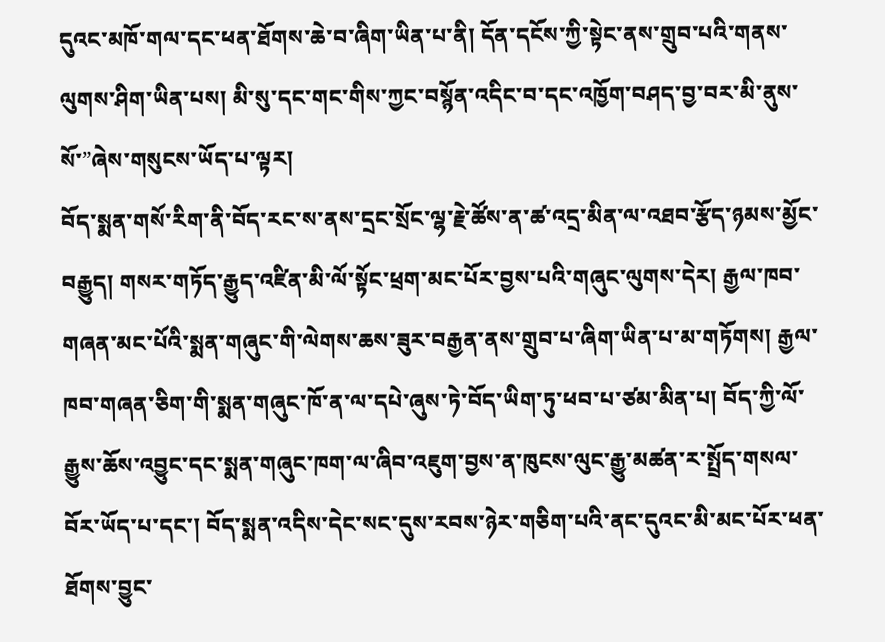དུའང་མཁོ་གལ་དང་ཕན་ཐོགས་ཆེ་བ་ཞིག་ཡིན་པ་ནི། དོན་དངོས་ཀྱི་སྟེང་ནས་གྲུབ་པའི་གནས་ལུགས་ཤིག་ཡིན་པས། མི་སུ་དང་གང་གིས་ཀྱང་བསྙོན་འདིང་བ་དང་འཁྱོག་བཤད་བྱ་བར་མི་ནུས་སོ་”ཞེས་གསུངས་ཡོད་པ་ལྟར།
བོད་སྨན་གསོ་རིག་ནི་བོད་རང་ས་ནས་དྲང་སྲོང་ལྷ་རྗེ་ཚོས་ན་ཚ་འདྲ་མིན་ལ་འཐབ་རྩོད་ཉམས་མྱོང་བརྒྱུད། གསར་གཏོད་རྒྱུད་འཛིན་མི་ལོ་སྟོང་ཕྲག་མང་པོར་བྱས་པའི་གཞུང་ལུགས་དེར། རྒྱལ་ཁབ་གཞན་མང་པོའི་སྨན་གཞུང་གི་ལེགས་ཆས་ཟུར་བརྒྱན་ནས་གྲུབ་པ་ཞིག་ཡིན་པ་མ་གཏོགས། རྒྱལ་ཁབ་གཞན་ཅིག་གི་སྨན་གཞུང་ཁོ་ན་ལ་དཔེ་ཞུས་ཏེ་བོད་ཡིག་ཏུ་ཕབ་པ་ཙམ་མིན་པ། བོད་ཀྱི་ལོ་རྒྱུས་ཆོས་འབྱུང་དང་སྨན་གཞུང་ཁག་ལ་ཞིབ་འཇུག་བྱས་ན་ཁུངས་ལུང་རྒྱུ་མཚན་ར་སྤྲོད་གསལ་བོར་ཡོད་པ་དང་། བོད་སྨན་འདིས་དེང་སང་དུས་རབས་ཉེར་གཅིག་པའི་ནང་དུའང་མི་མང་པོར་ཕན་ཐོགས་བྱུང་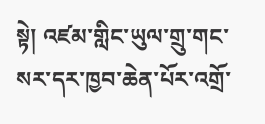སྟེ། འཛམ་གླིང་ཡུལ་གྲུ་གང་སར་དར་ཁྱབ་ཆེན་པོར་འགྲོ་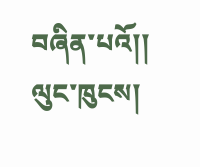བཞིན་པའོ།།
ལུང་ཁུངས།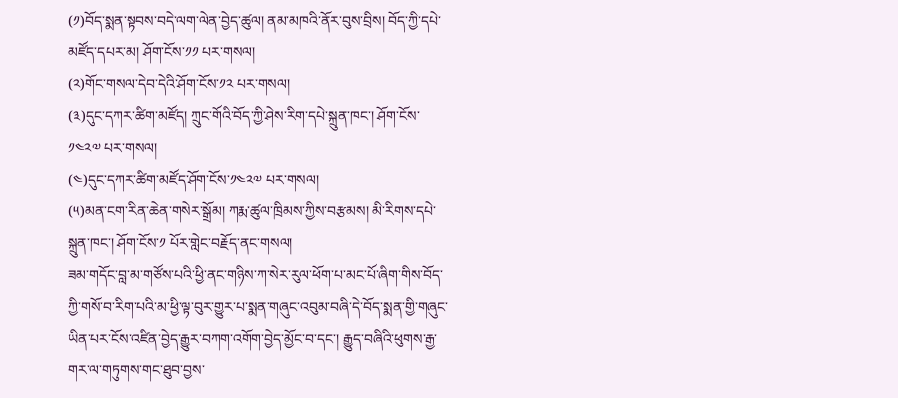(༡)བོད་སྨན་སྟབས་བདེ་ལག་ལེན་བྱེད་ཚུལ། ནམ་མཁའི་ནོར་བུས་བྲིས། བོད་ཀྱི་དཔེ་མཛོད་དཔར་མ། ཤོག་ངོས་༡༡ པར་གསལ།
(༢)གོང་གསལ་དེབ་དེའི་ཤོག་ངོས་༡༢ པར་གསལ།
(༣)དུང་དཀར་ཚིག་མཛོད། ཀྲུང་གོའི་བོད་ཀྱི་ཤེས་རིག་དཔེ་སྐྲུན་ཁང་། ཤོག་ངོས་༡༤༢༧ པར་གསལ།
(༤)དུང་དཀར་ཚིག་མཛོད་ཤོག་ངོས་༡༤༢༧ པར་གསལ།
(༥)མན་ངག་རིན་ཆེན་གསེར་སྒྲོམ། ཀརྨ་ཚུལ་ཁྲིམས་ཀྱིས་བརྩམས། མི་རིགས་དཔེ་སྐྲུན་ཁང་། ཤོག་ངོས་༡ པོར་གླེང་བརྗོད་ནང་གསལ།
ཟམ་གདོང་བླ་མ་གཙོས་པའི་ཕྱི་ནང་གཉིས་ཀ་སེར་རུལ་ཕོག་པ་མང་པོ་ཞིག་གིས་བོད་ཀྱི་གསོ་བ་རིག་པའི་མ་ཕྱི་ལྟ་བུར་གྱུར་པ་སྨན་གཞུང་འབུམ་བཞི་དེ་བོད་སྨན་གྱི་གཞུང་ཡིན་པར་ངོས་འཛིན་བྱེད་རྒྱུར་བཀག་འགོག་བྱེད་མྱོང་བ་དང་། རྒྱུད་བཞིའི་ཕུགས་རྒྱ་གར་ལ་གཏུགས་གང་ཐུབ་བྱས་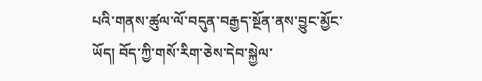པའི་གནས་ཚུལ་ལོ་བདུན་བརྒྱད་སྔོན་ནས་བྱུང་མྱོང་ཡོད། བོད་ཀྱི་གསོ་རིག་ཅེས་དེབ་སྐྱེལ་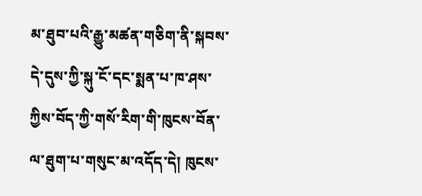མ་ཐུབ་པའི་རྒྱུ་མཚན་གཅིག་ནི་སྐབས་དེ་དུས་ཀྱི་སྐུ་ངོ་དང་སྨན་པ་ཁ་ཤས་ཀྱིས་བོད་ཀྱི་གསོ་རིག་གི་ཁུངས་བོན་ལ་ཐུག་པ་གསུང་མ་འདོད་དེ། ཁུངས་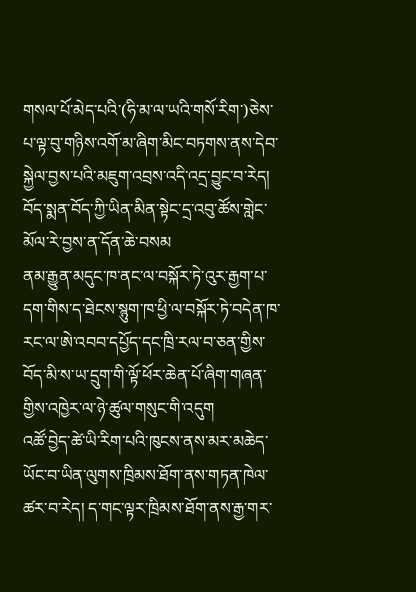གསལ་པོ་མེད་པའི་(ཧི་མ་ལ་ཡའི་གསོ་རིག་)ཅེས་པ་ལྟ་བུ་གཉིས་འགོ་མ་ཞིག་མིང་བཏགས་ནས་དེབ་སྐྱེལ་བྱས་པའི་མཇུག་འབྲས་འདི་འདྲ་བྱུང་བ་རེད།
བོད་སྨན་བོད་ཀྱི་ཡིན་མིན་སྟེང་དྲ་འབུ་ཚོས་གླེང་མོལ་རེ་བྱས་ན་དོན་ཆེ་བསམ
ནམ་རྒྱུན་མདུང་ཁ་ནང་ལ་བསྐོར་ཏེ་འུར་རྒྱག་པ་དག་གིས་ད་ཐེངས་སྙུག་ཁ་ཕྱི་ལ་བསྐོར་ཏེ་བདེན་ཁ་རང་ལ་ཨེ་འབབ་དཔྱོད་དང་ཁྲི་རལ་བ་ཅན་གྱིས་བོད་མི་ས་ཡ་དྲུག་གི་ལྟོ་ཕོར་ཆེན་པོ་ཞིག་གཞན་གྱིས་འཁྱེར་ལ་ཉེ་ཚུལ་གསུང་གི་འདུག
འཚོ་བྱེད་ཚེ་ཡི་རིག་པའི་ཁུངས་ནས་མར་མཆེད་ཡོང་བ་ཡིན་ལུགས་ཁྲིམས་ཐོག་ནས་གཏན་ཁེལ་ཚར་བ་རེད། ད་གང་ལྟར་ཁྲིམས་ཐོག་ནས་རྒྱ་གར་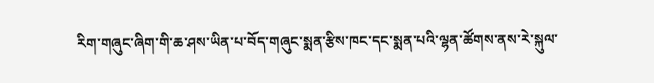རིག་གཞུང་ཞིག་གི་ཆ་ཤས་ཡིན་པ་བོད་གཞུང་སྨན་རྩིས་ཁང་དང་སྨན་པའི་ལྷན་ཚོགས་ནས་རེ་སྐུལ་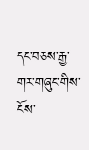དང་བཅས་རྒྱ་གར་གཞུང་གིས་ངོས་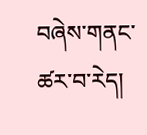བཞེས་གནང་ཚར་བ་རེད།